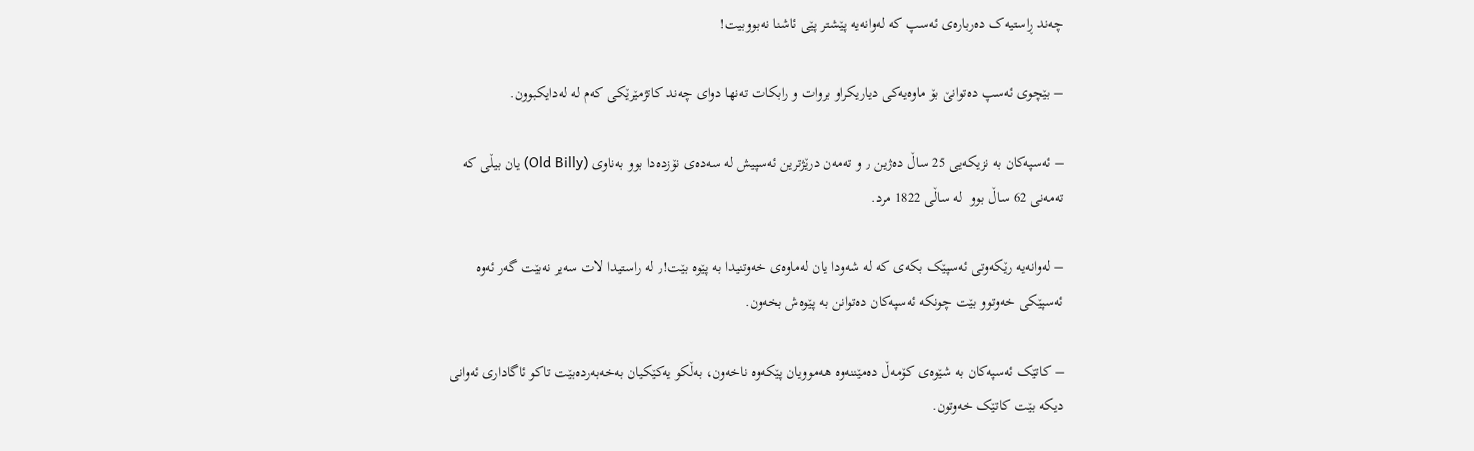چەند ڕاستیه‌ک دەربارەی ئەسپ کە لەوانەیە پێشتر پێی ئاشنا نەبووبیت!

– بێچوی ئەسپ دەتوانێ بۆ ماوەیەکی دیاریکراو بروات و رابکات تەنها دوای چەند کاتژمێرێکی کەم لە لەدایکبوون.

– ئەسپەکان بە نزیکەیی 25 ساڵ دەژین ٫ و تەمەن درێژترین ئەسپیش لە سەدەی نۆزدەدا بوو بەناوی (Old Billy) یان بیڵی کە تەمەنی 62 ساڵ بوو  لە ساڵی 1822 مرد.

– لەوانەیە رێکەوتی ئەسپێک بکەی کە لە شەودا یان لەماوەی خەوتنیدا بە پێوە بێت!٫ لە راستیدا لات سەیر نەبێت گەر ئەوە ئەسپێکی خەوتوو بێت چونکە ئەسپەکان دەتوانن بە پێوەش بخەون.

– کاتێک ئەسپەکان بە شێوەی کۆمەڵ دەمێننەوە هەموویان پێکەوە ناخەون، بەڵکو یەکێکیان بەخەبەردەبێت تاکو ئاگاداری ئەوانی دیکە بێت کاتێک خەوتون.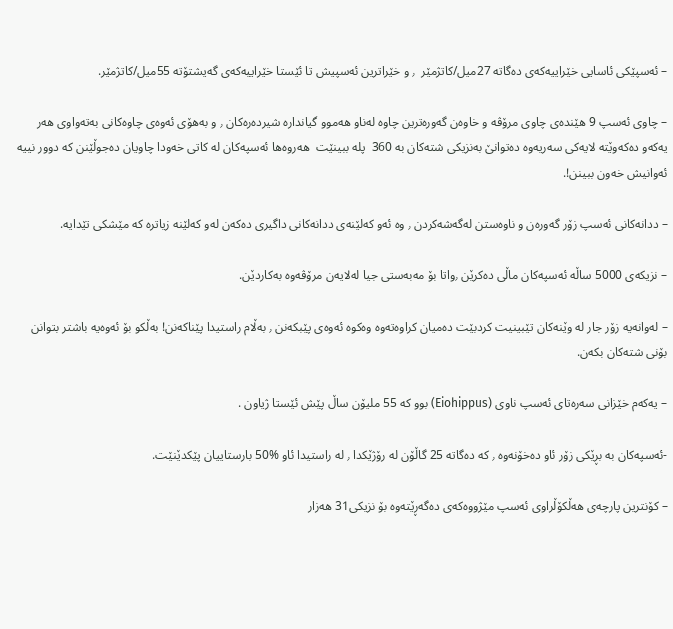– ئەسپێکی ئاسایی خێراییەکەی دەگاتە 27میل/کاتژمێر  ٫ و خێراترین ئەسپیش تا ئێستا خێراییەکەی گەیشتۆتە 55میل/کاتژمێر.

– چاوی ئەسپ 9 هێندەی چاوی مرۆڤە و خاوەن گەورەترین چاوە لەناو هەموو گیاندارە شیردەرەکان ٫ و بەهۆی ئەوەی چاوەکانی بەتەواوی هەر یەکەو دەکەوێتە لایەکی سەریەوە دەتوانێ بەنزیکی شتەکان بە 360  پلە ببینێت  هەروەها ئەسپەکان لە کاتی خەودا چاویان دەجوڵێنن کە دوور نییە ئەوانیش خەون ببینن!.

– ددانەکانی ئەسپ زۆر گەورەن و ناوەستن لەگەشەکردن ٫ وە ئەو کەلێنەی ددانەکانی داگیری دەکەن لەو کەلێنە زیاترە کە مێشکی تێدایە.

– نزیکەی 5000 ساڵە ئەسپەکان ماڵی دەکرێن ٫واتا بۆ مەبەستی جیا لەلایەن مرۆڤەوە بەکاردێن.

– لەوانەیە زۆر جار لە وێنەکان تێبینیت کردبێت دەمیان کراوەتەوە وەکوە ئەوەی پێبکەنن ٫ بەڵام راستیدا پێناکەنن! بەڵکو بۆ ئەوەیە باشتر بتوانن بۆنی شتەکان بکەن.

– یەکەم خێزانی سەرەتای ئەسپ ناوی (Eiohippus) بوو کە 55 ملیۆن ساڵ پێش ئێستا ژیاون .

-ئەسپەکان بە بڕێکی زۆر ئاو دەخۆنەوە ٫ کە دەگاتە 25 گاڵۆن لە رۆژێکدا ٫ لە راستیدا ئاو %50 بارستاییان پێکدێنێت.

– کۆنترین پارچەی هەڵکۆڵراوی ئەسپ مێژووەکەی دەگەڕێتەوە بۆ نزیکی31 هەزار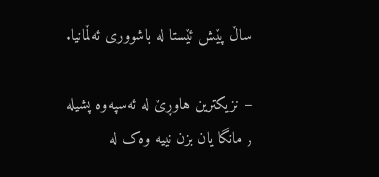ساڵ پێش ئێستا لە باشووری ئەڵمانیا.

– نزیکترین هاوڕێ لە ئەسپەوە پشیلە ٫ مانگا یان بزن نییە وەک لە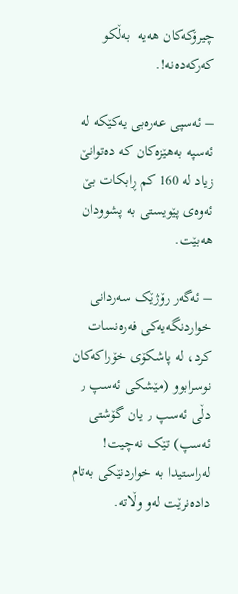چیرۆکەکان هەیە  بەڵکو کەرکەدەنە!.

– ئەسپی عەرەبی یەکێکە لە ئەسپە بەهێزەکان کە دەتوانێ زیاد لە 160 کم ڕابکات بێ ئەوەی پێویستی به‌ پشوودان هه‌بێت.

– ئەگەر رۆژێک سەردانی خواردنگەیەکی فەرەنسات کرد، لە پاشکۆی خۆراکەکان نوسرابوو (مێشکی ئەسپ ٫ دڵی ئەسپ ٫ یان گۆشتی ئەسپ) تێک نەچیت! لەراستیدا بە خواردنێکی بەتام دادەنرێت لەو وڵاتە.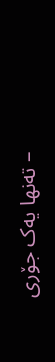– تەنها یەک جۆری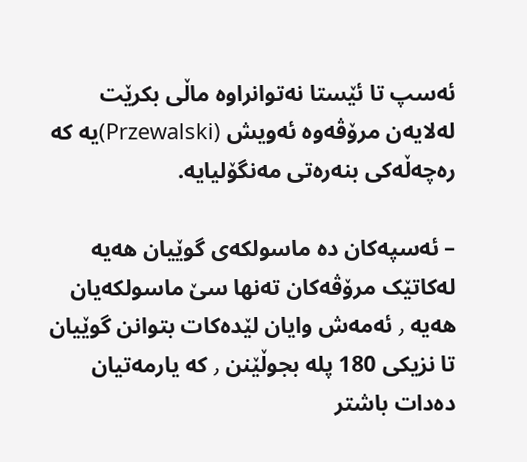ئەسپ تا ئێستا نەتوانراوە ماڵی بکرێت لەلایەن مرۆڤەوە ئەویش (Przewalski)یە کە رەچەڵەکی بنەرەتی مەنگۆلیایە.

– ئەسپەکان دە ماسولکەی گوێیان هەیە لەکاتێک مرۆڤەکان تەنها سێ ماسولکەیان هەیە ٫ ئەمەش وایان لێدەکات بتوانن گوێیان تا نزیکی 180 پلە بجوڵێنن ٫ کە یارمەتیان دەدات باشتر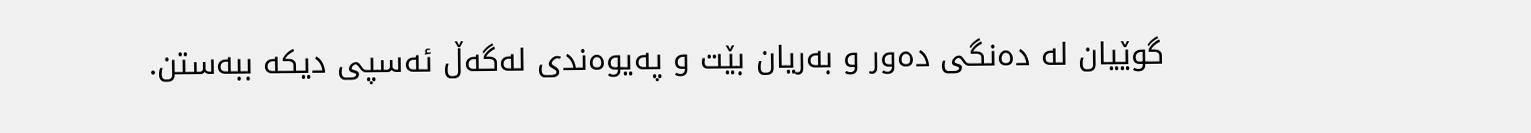گوێیان لە دەنگی دەور و بەریان بێت و پەیوەندی لەگەڵ ئەسپی دیکە ببەستن.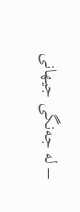– لە جەنگی جیهانی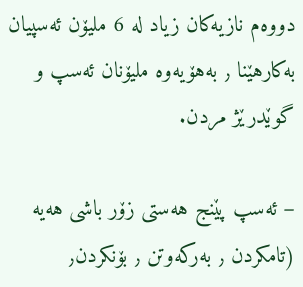دووەم نازیەکان زیاد لە 6 ملیۆن ئەسپیان بەکارهێنا ٫ بەهۆیەوە ملیۆنان ئەسپ و گوێدرێژ مردن.

– ئەسپ پێنج هەستی زۆر باشی هەیە (تامکردن ٫ بەرکەوتن ٫ بۆنکردن٫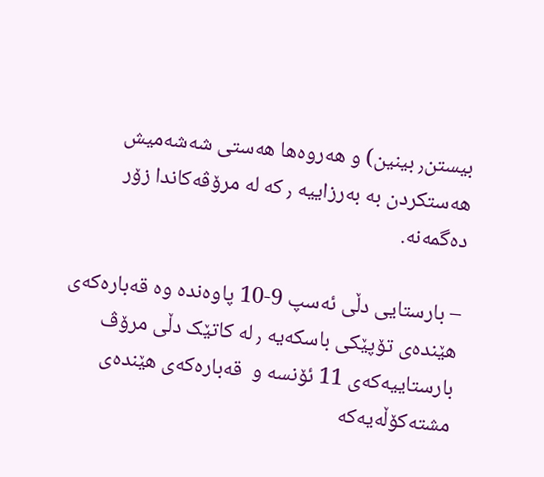بیستن٫ بینین) و هەروەها هەستی شەشەمیش هەستکردن بە بەرزاییە ٫ کە لە مرۆڤەکاندا زۆر دەگمەنە.

– بارستایی دڵی ئەسپ 9-10 پاوەندە وە قەبارەکەی هێندەی تۆپێکی باسکەیە ٫ لە کاتێک دڵی مرۆڤ بارستاییەکەی 11 ئۆنسە و  قەبارەکەی هێندەی مشتەکۆڵەیەکە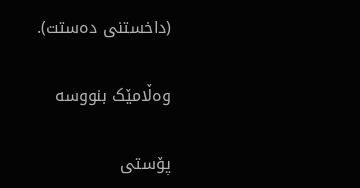(داخستنی دەستت).

وەڵامێک بنووسە

پۆستی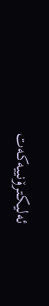ئەلیکترۆنییەکەت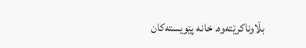بڵاوناکرێتەوە. خانە پێویستەکان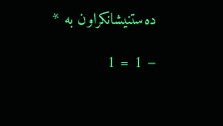دەستنیشانکراون بە *

− 1 = 1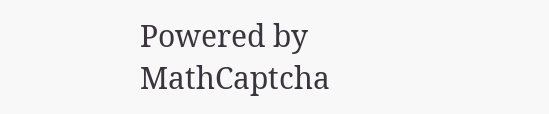Powered by MathCaptcha